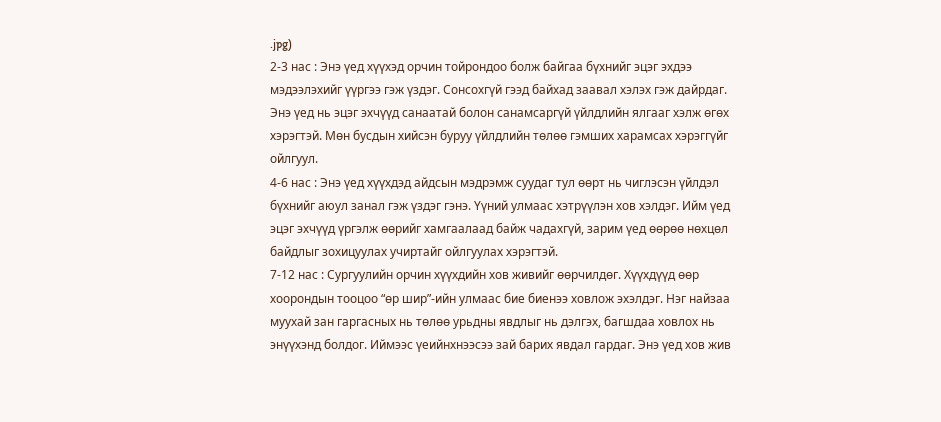.jpg)
2-3 нас : Энэ үед хүүхэд орчин тойрондоо болж байгаа бүхнийг эцэг эхдээ мэдээлэхийг үүргээ гэж үздэг. Сонсохгүй гээд байхад заавал хэлэх гэж дайрдаг. Энэ үед нь эцэг эхчүүд санаатай болон санамсаргүй үйлдлийн ялгааг хэлж өгөх хэрэгтэй. Мөн бусдын хийсэн буруу үйлдлийн төлөө гэмших харамсах хэрэггүйг ойлгуул.
4-6 нас : Энэ үед хүүхдэд айдсын мэдрэмж суудаг тул өөрт нь чиглэсэн үйлдэл бүхнийг аюул занал гэж үздэг гэнэ. Үүний улмаас хэтрүүлэн хов хэлдэг. Ийм үед эцэг эхчүүд үргэлж өөрийг хамгаалаад байж чадахгүй, зарим үед өөрөө нөхцөл байдлыг зохицуулах учиртайг ойлгуулах хэрэгтэй.
7-12 нас : Сургуулийн орчин хүүхдийн хов живийг өөрчилдөг. Хүүхдүүд өөр хоорондын тооцоо “өр шир”-ийн улмаас бие биенээ ховлож эхэлдэг. Нэг найзаа муухай зан гаргасных нь төлөө урьдны явдлыг нь дэлгэх, багшдаа ховлох нь энүүхэнд болдог. Иймээс үеийнхнээсээ зай барих явдал гардаг. Энэ үед хов жив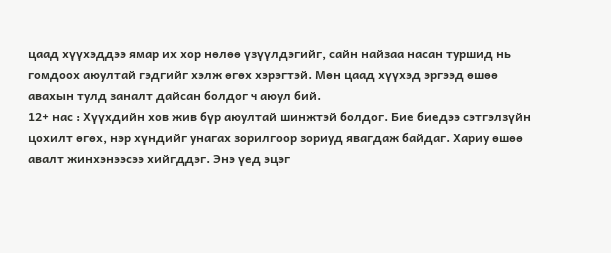цаад хүүхэддээ ямар их хор нөлөө үзүүлдэгийг, сайн найзаа насан туршид нь гомдоох аюултай гэдгийг хэлж өгөх хэрэгтэй. Мөн цаад хүүхэд эргээд өшөө авахын тулд заналт дайсан болдог ч аюул бий.
12+ нас : Хүүхдийн хов жив бүр аюултай шинжтэй болдог. Бие биедээ сэтгэлзүйн цохилт өгөх, нэр хүндийг унагах зорилгоор зориуд явагдаж байдаг. Хариу өшөө авалт жинхэнээсээ хийгддэг. Энэ үед эцэг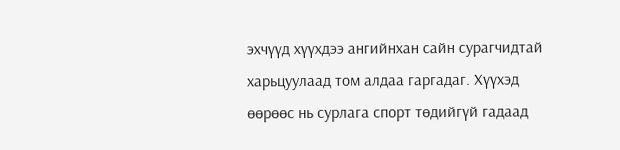эхчүүд хүүхдээ ангийнхан сайн сурагчидтай харьцуулаад том алдаа гаргадаг. Хүүхэд өөрөөс нь сурлага спорт төдийгүй гадаад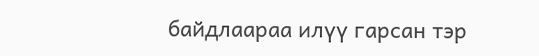байдлаараа илүү гарсан тэр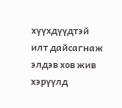хүүхдүүдтэй илт дайсагнаж элдэв хов жив хэрүүлд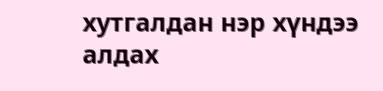хутгалдан нэр хүндээ алдах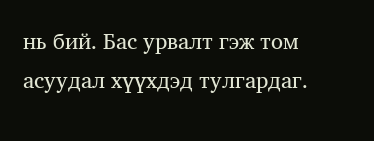нь бий. Бас урвалт гэж том асуудал хүүхдэд тулгардаг.